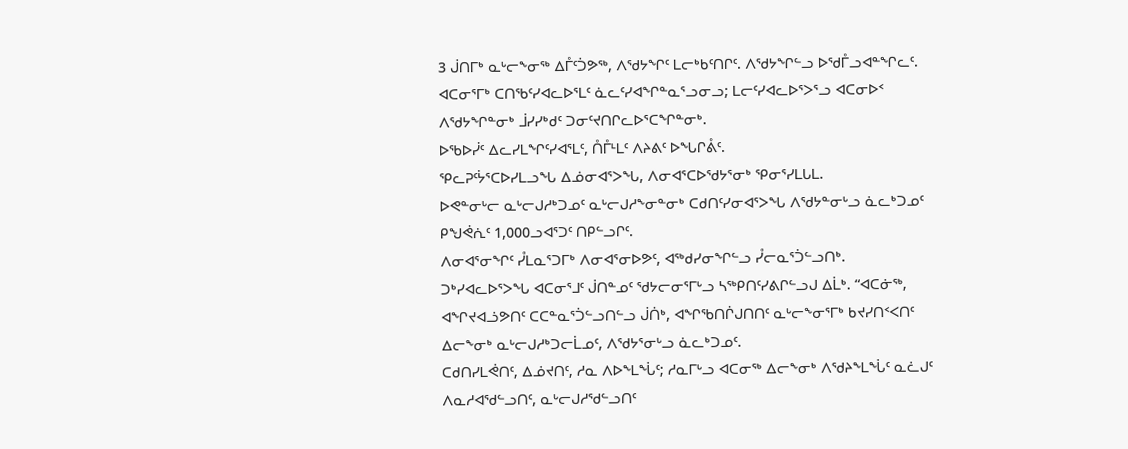3 ᒎᑎᒥᒃ ᓇᒡᓕᖕᓂᖅ ᐃᒤᑦᑑᕗᖅ, ᐱᖁᔭᖏᑦ ᒪᓕᒃᑲᑦᑎᒋᑦ. ᐱᖁᔭᖏᓪᓗ ᐅᖁᒤᓗᐊᓐᖏᓚᑦ.
ᐊᑕᓂᕐᒥᒃ ᑕᑎᖃᑦᓯᐊᓚᐅᕐᒪᑦ ᓈᓚᑦᓯᐊᖏᓐᓇᕐᓗᓂᓗ; ᒪᓕᑦᓯᐊᓚᐅᕐᐳᕐᓗ ᐊᑕᓂᐅᑉ ᐱᖁᔭᖏᓐᓂᒃ ᒨᓯᓯᒃᑯᑦ ᑐᓂᑦᔪᑎᒋᓚᐅᕐᑕᖏᓐᓂᒃ.
ᐅᖃᐅᓰᑦ ᐃᓚᓯᒪᖏᑦᓯᐊᕐᒪᑦ, ᑍᒤᒻᒪᑦ ᐱᔨᕕᑦ ᐅᖓᒋᕔᑦ.
ᕿᓚᕈᑦᔮᕐᑕᐅᓯᒪᓗᖓ ᐃᓅᓂᐊᕐᐳᖓ, ᐱᓂᐊᕐᑕᐅᖁᔭᕐᓂᒃ ᕿᓂᕐᓯᒪᒐᒪ.
ᐅᕙᓐᓂᒡᓕ ᓇᒡᓕᒍᓱᒃᑐᓄᑦ ᓇᒡᓕᒍᓱᖕᓂᓐᓂᒃ ᑕᑯᑎᑦᓯᓂᐊᕐᐳᖓ ᐱᖁᔭᓐᓂᒡᓗ ᓈᓚᒃᑐᓄᑦ ᑭᖑᕚᕇᑦ 1,000ᓗᐊᕐᑐᑦ ᑎᑭᓪᓗᒋᑦ.
ᐱᓂᐊᕐᓂᖏᑦ ᓮᒪᓇᕐᑐᒥᒃ ᐱᓂᐊᕐᓂᐅᕗᑦ, ᐊᖅᑯᓯᓂᖏᓪᓗ ᓮᓕᓇᕐᑑᓪᓗᑎᒃ.
ᑐᒃᓯᐊᓚᐅᕐᐳᖓ ᐊᑕᓂᕐᒧᑦ ᒎᑎᓐᓄᑦ ᖁᔭᓕᓂᕐᒥᒡᓗ ᓴᖅᑭᑎᑦᓯᕕᒋᓪᓗᒍ ᐃᒫᒃ. “ᐊᑕᓃᖅ, ᐊᖏᔪᐊᓘᕗᑎᑦ ᑕᑕᓐᓇᕐᑑᓪᓗᑎᓪᓗ ᒎᑏᒃ, ᐊᖏᖃᑎᒌᒍᑎᑎᑦ ᓇᒡᓕᖕᓂᕐᒥᒃ ᑲᔪᓯᑎᑉᐸᑎᑦ ᐃᓕᖕᓂᒃ ᓇᒡᓕᒍᓱᒃᑐᓕᒫᓄᑦ, ᐱᖁᔭᕐᓂᒡᓗ ᓈᓚᒃᑐᓄᑦ.
ᑕᑯᑎᓯᒪᕚᑎᑦ, ᐃᓅᔪᑎᑦ, ᓱᓇ ᐱᐅᖕᒪᖔᑦ; ᓱᓇᒥᒡᓗ ᐊᑕᓂᖅ ᐃᓕᖕᓂᒃ ᐱᖁᔨᖕᒪᖔᑦ ᓇᓛᒍᑦ ᐱᓇᓱᐊᖁᓪᓗᑎᑦ, ᓇᒡᓕᒍᓱᖁᓪᓗᑎᑦ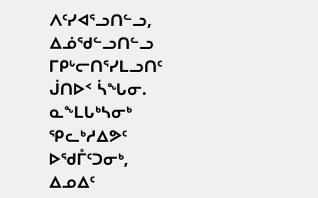ᐱᑦᓯᐊᕐᓗᑎᓪᓗ, ᐃᓅᖁᓪᓗᑎᓪᓗ ᒥᑭᒡᓕᑎᕐᓯᒪᓗᑎᑦ ᒎᑎᐅᑉ ᓵᖓᓂ.
ᓇᖕᒪᒐᒃᓴᓂᒃ ᕿᓚᒃᓱᐃᕗᑦ ᐅᖁᒤᑦᑐᓂᒃ, ᐃᓄᐃᑦ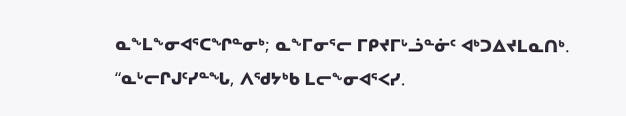ᓇᖕᒪᖕᓂᐊᕐᑕᖏᓐᓂᒃ; ᓇᖕᒥᓂᕐᓕ ᒥᑭᔪᒥᒡᓘᓐᓃᑦ ᐊᒃᑐᐃᔪᒪᓇᑎᒃ.
“ᓇᒡᓕᒋᒍᑦᓯᓐᖓ, ᐱᖁᔭᒃᑲ ᒪᓕᖕᓂᐊᕐᐸᓯ.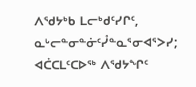ᐱᖁᔭᒃᑲ ᒪᓕᒃᑯᑦᓯᒋᑦ, ᓇᒡᓕᓐᓂᓐᓃᑦᓮᓐᓇᕐᓂᐊᕐᐳᓯ; ᐊᑖᑕᒪᑦᑕᐅᖅ ᐱᖁᔭᖏᑦ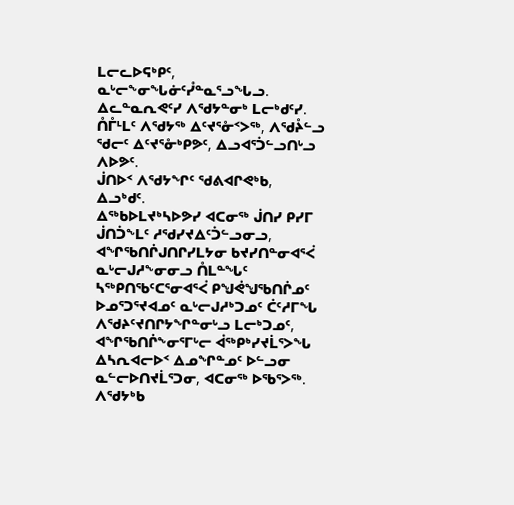ᒪᓕᓚᐅᕋᒃᑭᑦ, ᓇᒡᓕᖕᓂᖓᓃᑦᓮᓐᓇᕐᓗᖓᓗ.
ᐃᓚᓐᓇᕆᕙᑦᓯ ᐱᖁᔭᓐᓂᒃ ᒪᓕᒃᑯᑦᓯ.
ᑍᒤᒻᒪᑦ ᐱᖁᔭᖅ ᐃᑦᔪᕐᓁᑉᐳᖅ, ᐱᖁᔧᓪᓗ ᖁᓕᑦ ᐃᑦᔪᕐᓁᒃᑭᕗᑦ, ᐃᓗᐊᕐᑑᓪᓗᑎᒡᓗ ᐱᐅᕗᑦ.
ᒎᑎᐅᑉ ᐱᖁᔭᖏᑦ ᖁᕕᐊᒋᕙᒃᑲ, ᐃᓗᒃᑯᑦ.
ᐃᖅᑲᐅᒪᔪᒃᓴᐅᕗᓯ ᐊᑕᓂᖅ ᒎᑎᓯ ᑭᓯᒥ ᒎᑎᑑᖕᒪᑦ ᓱᖁᓯᔪᐃᑦᑑᓪᓗᓂᓗ, ᐊᖏᖃᑎᒌᒍᑎᒋᓯᒪᔭᓂ ᑲᔪᓯᑎᓐᓂᐊᕐᐹ ᓇᒡᓕᒍᓱᖕᓂᓂᓗ ᑍᒪᓐᖓᑦ ᓴᖅᑭᑎᖃᑦᑕᕐᓂᐊᕐᐹ ᑭᖑᕚᖑᖃᑎᒌᓄᑦ ᐅᓄᕐᑐᕐᔪᐊᓄᑦ ᓇᒡᓕᒍᓱᒃᑐᓄᑦ ᑖᑦᓱᒥᖓ ᐱᖁᔨᑦᔪᑎᒋᔭᖏᓐᓂᒡᓗ ᒪᓕᒃᑐᓄᑦ,
ᐊᖏᖃᑎᒌᖕᓂᕐᒥᒡᓕ ᐋᖅᑭᒃᓯᔪᒫᕐᐳᖓ ᐃᓴᕆᐊᓕᐅᑉ ᐃᓄᖏᓐᓄᑦ ᐅᓪᓗᓂ ᓇᓪᓕᐅᑎᔪᒫᕐᑐᓂ, ᐊᑕᓂᖅ ᐅᖃᕐᐳᖅ. ᐱᖁᔭᒃᑲ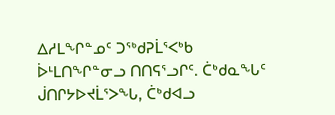ᐃᓱᒪᖏᓐᓄᑦ ᑐᖅᑯᕈᒫᕐᐸᒃᑲ ᐆᒻᒪᑎᖏᓐᓂᓗ ᑎᑎᕋᕐᓗᒋᑦ. ᑖᒃᑯᓇᖓᑦ ᒎᑎᒋᔭᐅᔪᒫᕐᐳᖓ, ᑖᒃᑯᐊᓗ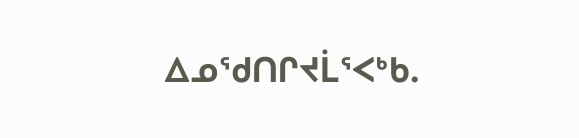ᐃᓄᖁᑎᒋᔪᒫᕐᐸᒃᑲ.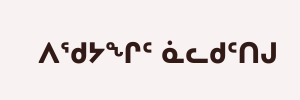ᐱᖁᔭᖏᑦ ᓈᓚᑯᑦᑎᒍ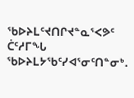ᖃᐅᔨᒪᑦᔪᑎᒋᔪᓐᓇᕐᐸᕗᑦ ᑖᑦᓱᒥᖓ ᖃᐅᔨᒪᔭᖃᑦᓯᐊᕐᓂᑦᑎᓐᓂᒃ.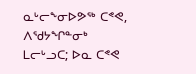ᓇᒡᓕᖕᓂᐅᕗᖅ ᑕᕝᕙ, ᐱᖁᔭᖏᓐᓂᒃ ᒪᓕᒡᓗᑕ; ᐅᓇ ᑕᕝᕙ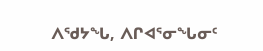ᐱᖁᔭᖓ, ᐱᒋᐊᕐᓂᖓᓂᑦ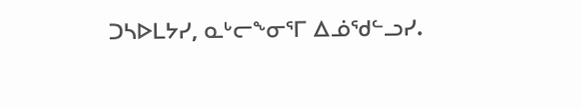ᑐᓴᐅᒪᔭᓯ, ᓇᒡᓕᖕᓂᕐᒥ ᐃᓅᖁᓪᓗᓯ.